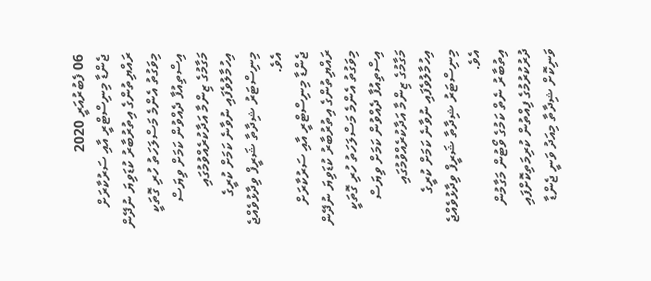06 ފެބުރުއަރީ 2020
ޖެންޑާ މިނިސްޓްރީ އާއި ސަރުކާރަށް ރައްޔިތުންގެ އިތުރުބާރު ކުޑަވިޔަ ނުދޭން މިވަގުތު އެންމެ މަސްލަހަތު ހުރި ގޮތަކީ އިސްތިއުފާ ދެއްވުން ކަމަށް ވިޔަސް މަގާމުގެ ޒިންމާ އަދާކުރެއްވުމުގައި އިހުމާލުވެފައި ނުވާނެ ކަމަށް ކުރީގެ މިނިސްޓަރު ޝިދާތާ ޝަރީފް ވިދާޅުވެއްޖެ އެވެ.
ޖެންޑާ މިނިސްޓްރީ އާއި ސަރުކާރަށް ރައްޔިތުންގެ އިތުރުބާރު ކުޑަވިޔަ ނުދޭން މިވަގުތު އެންމެ މަސްލަހަތު ހުރި ގޮތަކީ އިސްތިއުފާ ދެއްވުން ކަމަށް ވިޔަސް މަގާމުގެ ޒިންމާ އަދާކުރެއްވުމުގައި އިހުމާލުވެފައި ނުވާނެ ކަމަށް ކުރީގެ މިނިސްޓަރު ޝިދާތާ ޝަރީފް ވިދާޅުވެއްޖެ އެވެ.
އިތުބާރު ނެތް ކަމުގެ ވޯޓުން މަގާމުން ދުރުކުރުމުގެ ފިއްތުން ކުރިމަތިކޮށްފައި ވަނިކޮށް ޝިދާތާ މިއަދު ވަނީ ޖެންޑާ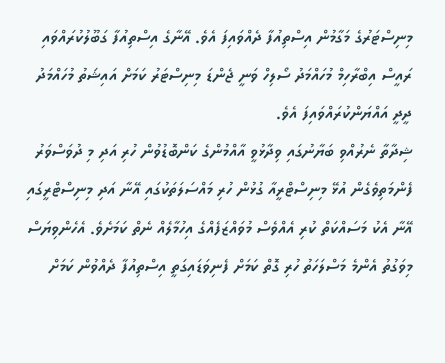މިނިސްޓަރުގެ މަގާމުން އިސްތިއުފާ ދެއްވައިފަ އެވެ. އޭނާގެ އިސްތިއުފާ ގަބޫލުކުރައްވައި ރައީސް އިބްރާހިމް މުހައްމަދު ސޯލިހް ވަނީ ޖެންޑަ މިނިސްޓަރު ކަމަށް އައިޝަތު މުހައްމަދު ދީދީ އައްޔަންކުރައްވައިފަ އެވެ.
ޝިދާތާ ނެރުއްވި ބަޔާނުގައި ވިދާޅުވީ އާއްމުންގެ ކަންބޮޑުވުން ހުރި އަދި މި ދުވަސްވަރު ފެންމަތިވެގެން އުޅޭ މިނިސްޓްރީއާ ގުޅުން ހުރި މައްސަލަތަކުގައި އޭނާ އަދި މިނިސްޓްރީގައި އޭނާ އެކު މަސައްކަތް ކުރި އެއްވެސް މުވައްޒަފެއްގެ އިހުމާލެއް ނެތް ކަމަށެވެ. އެހެންވިޔަސް މިވަގުތު އެންމެ މަސްލަހަތު ހުރި ގޮތް ކަމަށް ފެނިވަޑައިގަތީ އިސްތިއުފާ ދެއްވުން ކަމަށް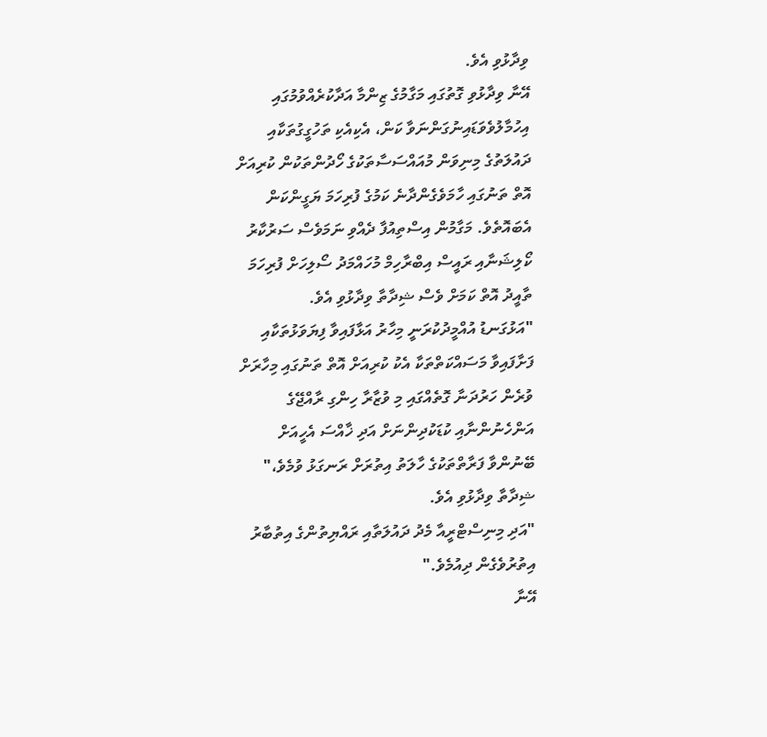ވިދާޅުވި އެވެ.
އޭނާ ވިދާޅުވި ގޮތުގައި މަގާމުގެ ޒިންމާ އަދާކުރެއްވުމުގައި އިހުމާލުވެވަޑައިނުގަންނަވާ ކަން، އެކިއެކި ތަހުގީގުތަކާއި ދައުލަތުގެ މިނިވަން މުއައްސަސާތަކުގެ ހޯދުންތަކުން ކުރިއަށް އޮތް ތަނުގައި ހާމަވެގެންދާނެ ކަމުގެ ފުރިހަމަ ޔަގީންކަން އެބައޮތެވެ. މަގާމުން އިސްތިއުފާ ދެއްވި ނަމަވެސް ސަރުކާރު ކޯލިޝަނާއި ރައީސް އިބްރާހިމް މުހައްމަދު ސޯލިހަށް ފުރިހަމަ ތާއީދު އޮތް ކަމަށް ވެސް ޝިދާތާ ވިދާޅުވި އެވެ.
"އަޅުގަނޑު އުއްމީދުކުރަނީ މިހާރު އަޅާފައިވާ ފިޔަވަޅުތަކާއި ފަށާފައިވާ މަސައްކަތްތަކާ އެކު ކުރިއަށް އޮތް ތަނުގައި މިހާރަށް ވުރެން ހަރުދަނާ ގޮތެއްގައި މި ވުޒާރާ ހިންގި ރާއްޖޭގެ އަންހެނުންނާއި ކުޑަކުދިންނަށް އަދި ޚާއްސަ އެހީއަށް ބޭނުންވާ ފަރާތްތަކުގެ ހާލަތު އިތުރަށް ރަނގަޅު ވުމެވެ،" ޝިދާތާ ވިދާޅުވި އެވެ.
"އަދި މިނިސްޓްރީއާ މެދު ދައުލަތާއި ރައްޔިތުންގެ އިތުބާރު އިތުރުވެގެން ދިއުމެވެ."
އޭނާ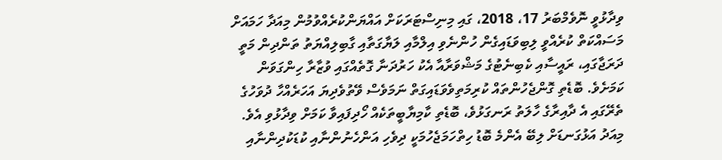ވިދާޅުވީ ނޮވެމްބަރު 17، 2018، ގައި މިނިސްޓަރަކަށް އައްޔަންކުރެއްވުމުން މިއަދާ ހަމައަށް މަސައްކަތް ކުރެއްވީ ލިބިވަޑައިގެން ހުންނެވި އިލްމާއި ލަޔާގަތާއި ގާބިލިއްޔަތު ތަންދިން މަތީ ދަރަޖާގައި، ރައީސާއި ކެބިނެޓުގެ މަޝްވަރާއާ އެކު ހަރުދަނާ ގޮތެއްގައި ވުޒާރާ ހިންގަވަން ކަމަށެވެ. ބޮޑެތި ގޮންޖެހުންތައް ކުރިމަތިވެވަޑައިގަތް ނަމަވެސް ވޭތުވެދިޔަ އަހަރެއްހާ ދުވަހުގެ ތެރޭގައި އެ ދާއިރާގެ ހާލަތު ރަނގަޅުވެ، ބޮޑެތި ކާމިޔާބީތަކެއް ހޯދިފައިވާ ކަމަށް ވިދާޅުވި އެވެ.
މިއަދު އަޅުގަނޑަށް ލިބޭ އެންމެ ބޮޑު ހިތްހަމަޖެހުމަކީ ދިވެހި އަންހެނުންނާއި ކުޑަކުދިންނާއި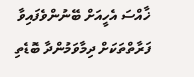ޚާއްސަ އެހީއަށް ބޭނުންވެފައިވާ ފަރާތްތަކަށް ދިމާވަމުންދާ ބޮޑެތި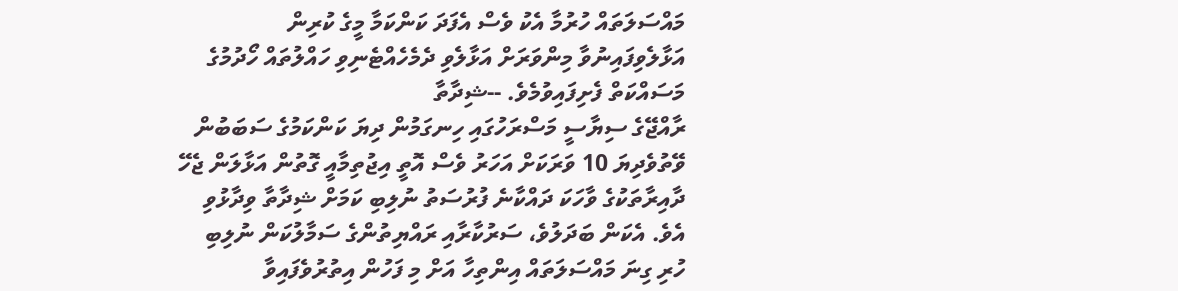މައްސަލަތައް ހުރުމާ އެކު ވެސް އެފަދަ ކަންކަމާ މީގެ ކުރިން އަޅާލެވިފައިނުވާ މިންވަރަށް އަޅާލެވި ދެމެހެއްޓެނިވި ހައްލުތައް ހޯދުމުގެ މަސައްކަތް ފެށިފައިވުމެވެ. --ޝިދާތާ
ރާއްޖޭގެ ސިޔާސީ މަސްރަހުގައި ހިނގަމުން ދިޔަ ކަންކަމުގެ ސަބަބުން ވޭތުވެދިޔަ 10 ވަރަކަށް އަހަރު ވެސް އޮތީ އިޖުތިމާއީ ގޮތުން އަޅާލަން ޖެހޭ ދާއިރާތަކުގެ ވާހަކަ ދައްކާނެ ފުރުސަތު ނުލިބި ކަމަށް ޝިދާތާ ވިދާޅުވި އެވެ. އެކަން ބަދަލުވެ، ސަރުކާރާއި ރައްޔިތުންގެ ސަމާލުކަން ނުލިބި ހުރި ގިނަ މައްސަލަތައް އިންތިހާ އަށް މި ފަހުން އިތުރުވެފައިވާ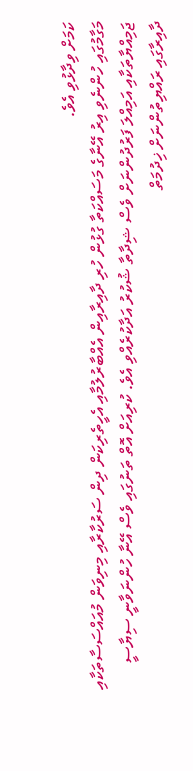ކަމަށް ވިދާޅުވި އެވެ.
މަގާމުގައި ހުންނެވި އިރު އޭނާގެ މަސައްކަތާ ގުޅުން ހުރި ދާއިރާއިން އެއްބާރުލުމާއި އެހީތެރިކަން ދިން ސަރުކާރާއި މިނިވަން މުއައްސަސާތަކާއި ޖަމިއްޔާތަކާއި އަމިއްލަ ފަރުދުންނަށް ވެސް ޝިދާތާ ޝުކުރު އަދާކުރެއްވި އެވެ. ކުރިއަށް އޮތް ތަނުގައި ވެސް އޭނާ ހުންނަވާނީ ސިޔާސީ ދާއިރާގައި ރައްޔިތުންނަށް ޚިދުމަތް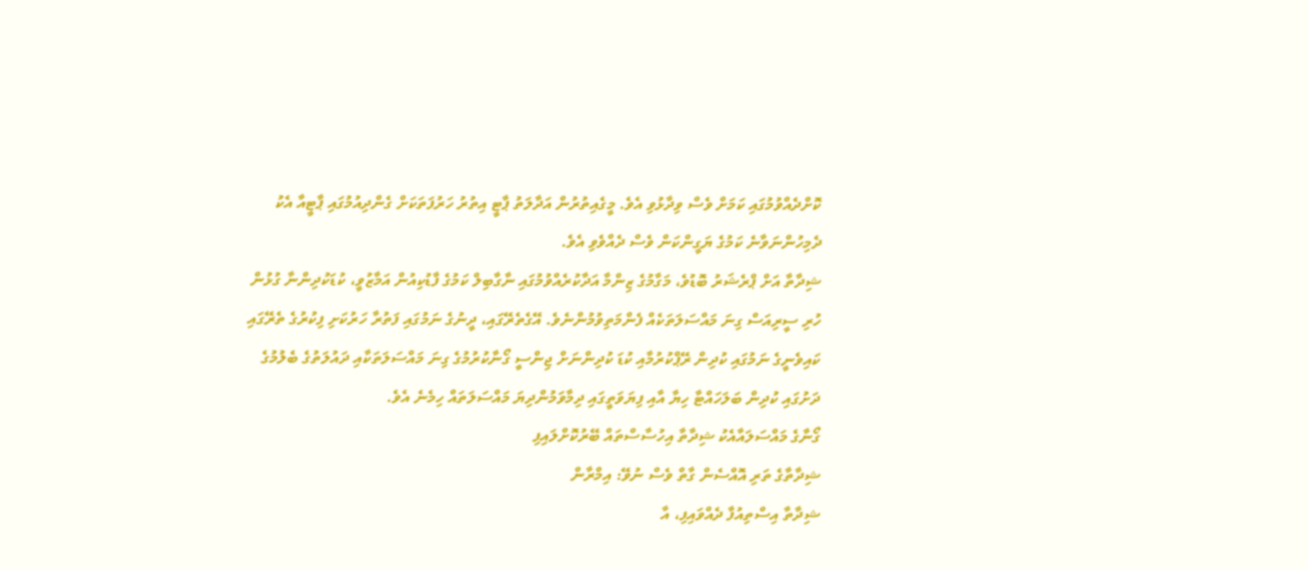ކޮށްދެއްވުމުގައި ކަމަށް ވެސް ވިދާޅުވި އެވެ. މީގެއިތުރުން އަދާލަތު ޕާޓީ އިތުރު ހަރުފަތަކަށް ގެންދިއުމުގައި ޕާޓީއާ އެކު ދެމިހުންނަވާނެ ކަމުގެ ޔަގީންކަން ވެސް ދެއްވެވި އެވެ.
ޝިދާތާ އަށް ޕްރެޝަރު ބޮޑުވެ، މަގާމުގެ ޒިންމާ އަދާކުރެއްވުމުގައި ނާގާބިލް ކަމުގެ ފާޑުކިއުން އަމާޒުވީ، ކުޑަކުދިންނާ ގުޅުން ހުރި ސީރިއަސް ގިނަ މައްސަލަތަކެއް ފެންމަތިވުމުންނެވެ. އޭގެތެރޭގައި، ދީނުގެ ނަމުގައި ފަތުރާ ހަރުކަށި ފިކުރުގެ ތެރޭގައި ކައިވެނީގެ ނަމުގައި ކުދިން ރޭޕްކުރުމާއި ކުޑަ ކުދިންނަށް ޖިންސީ ގޯނާކުރުމުގެ ގިނަ މައްސަލަތަކާއި ދައުލަތުގެ ބެލުމުގެ ދަށުގައި ކުދިން ބަލަހައްޓާ ހިޔާ އާއި ފިޔަވަތީގައި ދިމާވަމުންދިޔަ މައްސަލަތައް ހިމެނެ އެވެ.
ގޯނާގެ މައްސަލައާއެކު ޝިދާތާ އިހުސާސްތައް ބޭރުކޮށްލައިފި
ޝިދާތާގެ ތަރި އޮއްސެން ގާތް ވެސް ނުވޭ: އިމްރާން
ޝިދާތާ އިސްތިއުފާ ދެއްވައިފި، އާ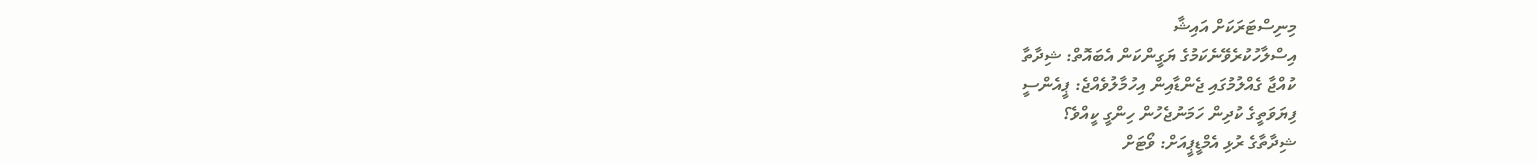މިނިސްޓަރަކަށް އައިޝާ
އިސްލާހުކުރެވޭނެކަމުގެ ޔަގީންކަން އެބައޮތް: ޝިދާތާ
ކުއްޖާ ގެއްލުމުގައި ޖެންޑާއިން އިހުމާލުވެއްޖެ: ޕީއެންސީ
ފިޔަވަތީގެ ކުދިން ހަމަނުޖެހުން ހިންގީ ކީއްވެ؟
ޝިދާތާގެ ރުޅި އެމްޑީޕީއަށް: ވޯޓަށް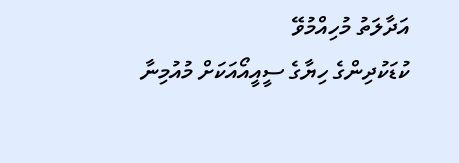އަދާލަތު މުހިއްމުވޭ
ކުޑަކުދިންގެ ހިޔާގެ ސީއީއޯއަކަށް މުއުމިނާ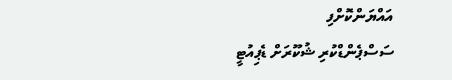އައްޔަންކޮށްފި
ސަސްޕެންޑްކުރި ޝުކޫރަށް ޑެޕިއުޓީ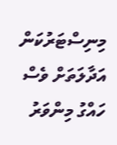މިނިސްޓަރުކަން
އަދާލަތަށް ވެސް ހައްގު މިންވަރު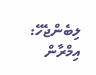ލިބެންޖެހޭ: އިމްރާން